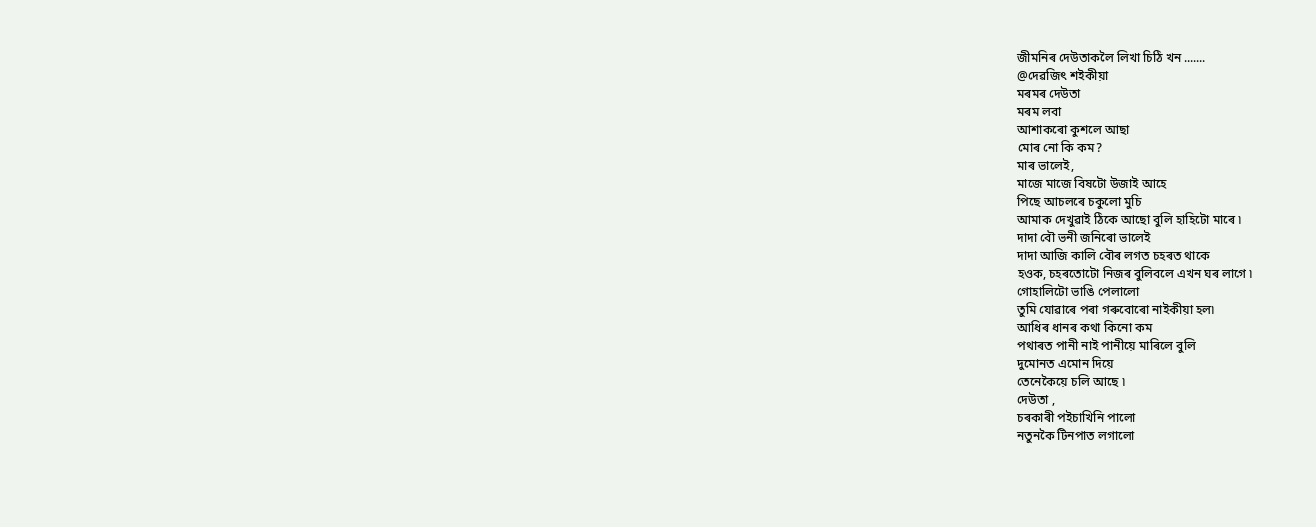জীমনিৰ দেউতাকলৈ লিখা চিঠি খন .......
@দেৱজিৎ শইকীয়া
মৰমৰ দেউতা
মৰম লবা
আশাকৰো কুশলে আছা
মোৰ নো কি কম?
মাৰ ভালেই,
মাজে মাজে বিষটো উজাই আহে
পিছে আচলৰে চকুলো মুচি
আমাক দেখুৱাই ঠিকে আছো বুলি হাহিটো মাৰে ৷
দাদা বৌ ভনী জনিৰো ভালেই
দাদা আজি কালি বৌৰ লগত চহৰত থাকে
হওক, চহৰতোটো নিজৰ বুলিবলে এখন ঘৰ লাগে ৷
গোহালিটো ভাঙি পেলালো
তুমি যোৱাৰে পৰা গৰুবোৰো নাইকীয়া হল৷
আধিৰ ধানৰ কথা কিনো কম
পথাৰত পানী নাই পানীয়ে মাৰিলে বুলি
দুমোনত এমোন দিয়ে
তেনেকৈয়ে চলি আছে ৷
দেউতা ,
চৰকাৰী পইচাখিনি পালো
নতুনকৈ টিনপাত লগালো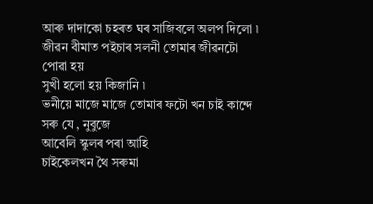আৰু দাদাকো চহৰত ঘৰ সাজিবলে অলপ দিলো ৷
জীৱন বীমাত পইচাৰ সলনী তোমাৰ জীৱনটো পোৱা হয়
সুখী হলো হয় কিজানি ৷
ভনীয়ে মাজে মাজে তোমাৰ ফটো খন চাই কান্দে
সৰু যে , নুবুজে
আবেলি স্কুলৰ পৰা আহি
চাইকেলখন থৈ সৰুমা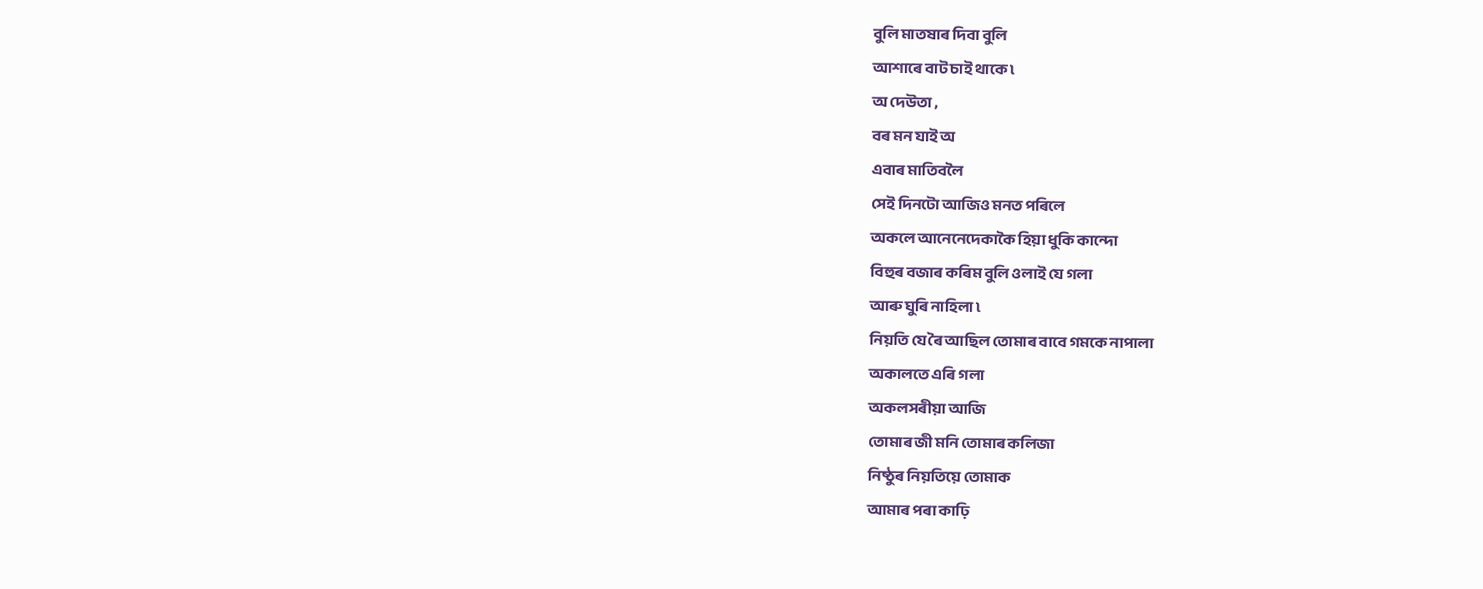বুলি মাতষাৰ দিবা বুলি
আশাৰে বাট চাই থাকে ৷
অ দেউতা ,
বৰ মন যাই অ
এবাৰ মাতিবলৈ
সেই দিনটো আজিও মনত পৰিলে
অকলে আনেনেদেকাকৈ হিয়া ধুকি কান্দো
বিহুৰ বজাৰ কৰিম বুলি ওলাই যে গলা
আৰু ঘুৰি নাহিলা ৷
নিয়তি যে ৰৈ আছিল তোমাৰ বাবে গমকে নাপালা
অকালতে এৰি গলা
অকলসৰীয়া আজি
তোমাৰ জী মনি তোমাৰ কলিজা
নিষ্ঠুৰ নিয়তিয়ে তোমাক
আমাৰ পৰা কাঢ়ি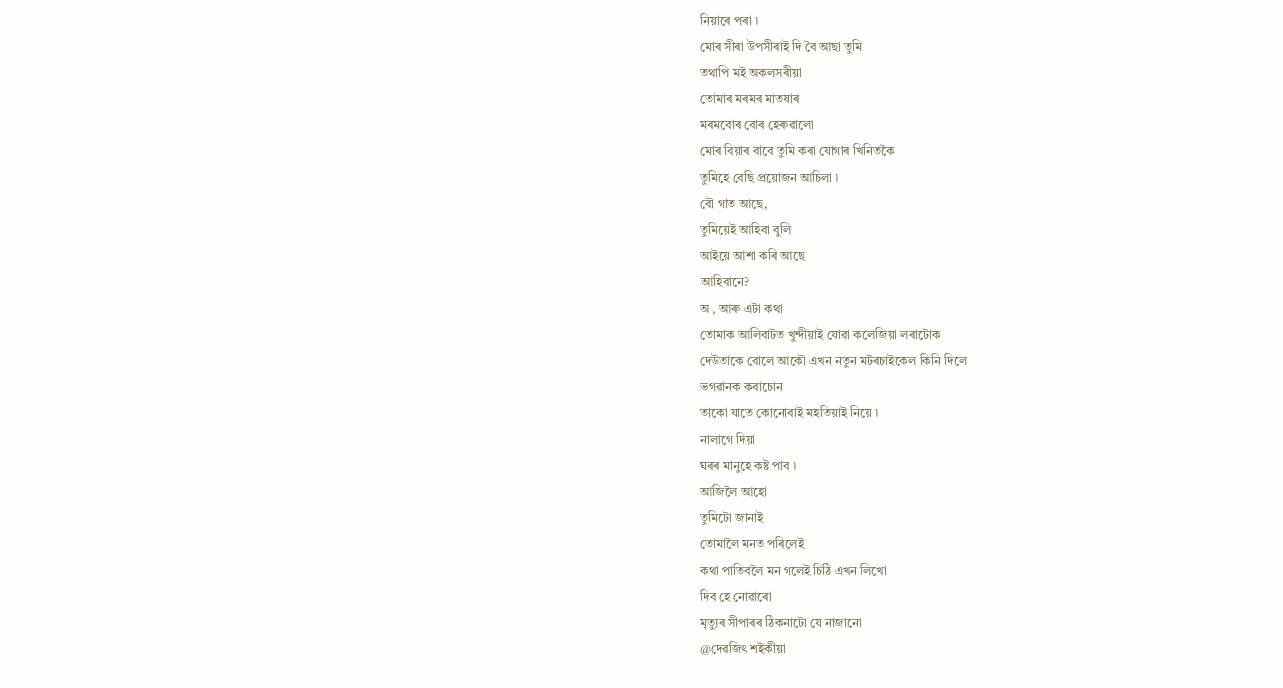নিয়াৰে পৰা ৷
মোৰ সীৰা উপসীৰাই দি বৈ আছা তুমি
তথাপি মই অকলসৰীয়া
তোমাৰ মৰমৰ মাতষাৰ
মৰমবোৰ বোৰ হেৰুৱালো
মোৰ বিয়াৰ বাবে তুমি কৰা যোগাৰ খিনিতকৈ
তুমিহে বেছি প্ৰয়োজন আচিলা ৷
বৌ গাত আছে,
তুমিয়েই আহিবা বুলি
আইয়ে আশা কৰি আছে
আহিবানে?
অ , আৰু এটা কথা
তোমাক আলিবাটত খুন্দীয়াই যোৱা কলেজিয়া লৰাটোক
দেউতাকে বোলে আকৌ এখন নতুন মটৰচাইকেল কিনি দিলে
ভগৱানক কবাচোন
তাকো যাতে কোনোবাই মহতিয়াই নিয়ে ৷
নালাগে দিয়া
ঘৰৰ মানুহে কষ্ট পাব ৷
আজিলৈ আহো
তুমিটো জানাই
তোমালৈ মনত পৰিলেই
কথা পাতিবলৈ মন গলেই চিঠি এখন লিখো
দিব হে নোৱাৰো
মৃত্যুৰ সীপাৰৰ ঠিকনাটো যে নাজানো
@দেৱজিৎ শইকীয়া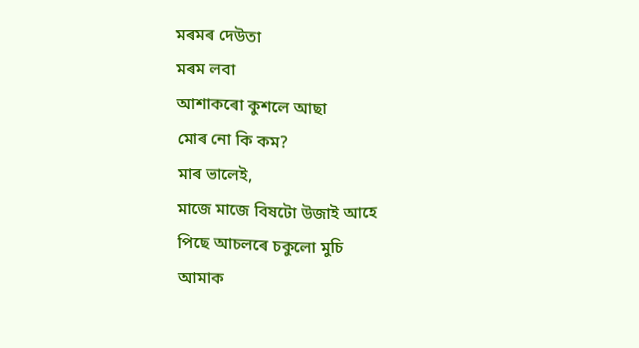মৰমৰ দেউতা
মৰম লবা
আশাকৰো কুশলে আছা
মোৰ নো কি কম?
মাৰ ভালেই,
মাজে মাজে বিষটো উজাই আহে
পিছে আচলৰে চকুলো মুচি
আমাক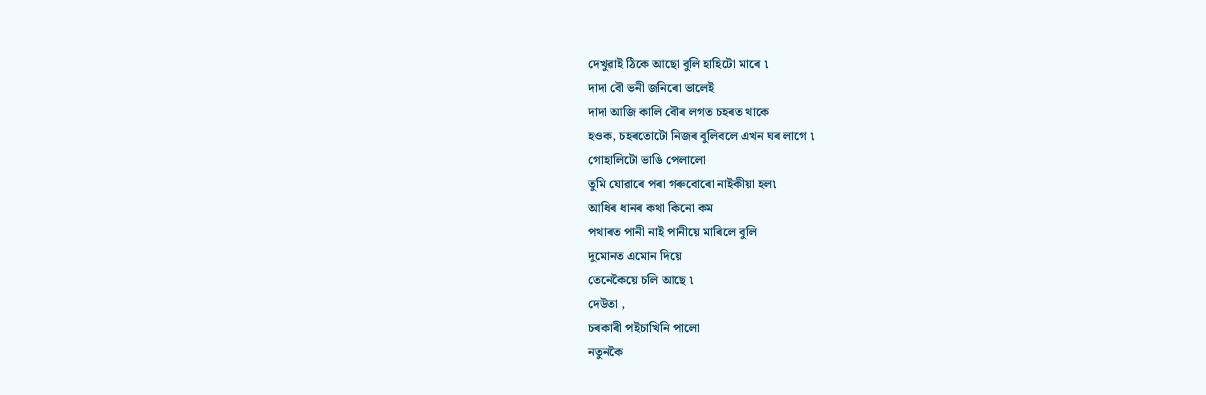দেখুৱাই ঠিকে আছো বুলি হাহিটো মাৰে ৷
দাদা বৌ ভনী জনিৰো ভালেই
দাদা আজি কালি বৌৰ লগত চহৰত থাকে
হওক, চহৰতোটো নিজৰ বুলিবলে এখন ঘৰ লাগে ৷
গোহালিটো ভাঙি পেলালো
তুমি যোৱাৰে পৰা গৰুবোৰো নাইকীয়া হল৷
আধিৰ ধানৰ কথা কিনো কম
পথাৰত পানী নাই পানীয়ে মাৰিলে বুলি
দুমোনত এমোন দিয়ে
তেনেকৈয়ে চলি আছে ৷
দেউতা ,
চৰকাৰী পইচাখিনি পালো
নতুনকৈ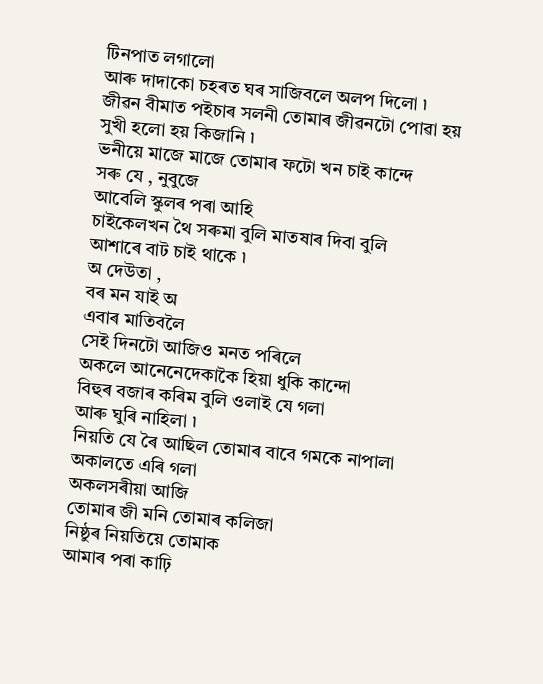টিনপাত লগালো
আৰু দাদাকো চহৰত ঘৰ সাজিবলে অলপ দিলো ৷
জীৱন বীমাত পইচাৰ সলনী তোমাৰ জীৱনটো পোৱা হয়
সুখী হলো হয় কিজানি ৷
ভনীয়ে মাজে মাজে তোমাৰ ফটো খন চাই কান্দে
সৰু যে , নুবুজে
আবেলি স্কুলৰ পৰা আহি
চাইকেলখন থৈ সৰুমা বুলি মাতষাৰ দিবা বুলি
আশাৰে বাট চাই থাকে ৷
অ দেউতা ,
বৰ মন যাই অ
এবাৰ মাতিবলৈ
সেই দিনটো আজিও মনত পৰিলে
অকলে আনেনেদেকাকৈ হিয়া ধুকি কান্দো
বিহুৰ বজাৰ কৰিম বুলি ওলাই যে গলা
আৰু ঘুৰি নাহিলা ৷
নিয়তি যে ৰৈ আছিল তোমাৰ বাবে গমকে নাপালা
অকালতে এৰি গলা
অকলসৰীয়া আজি
তোমাৰ জী মনি তোমাৰ কলিজা
নিষ্ঠুৰ নিয়তিয়ে তোমাক
আমাৰ পৰা কাঢ়ি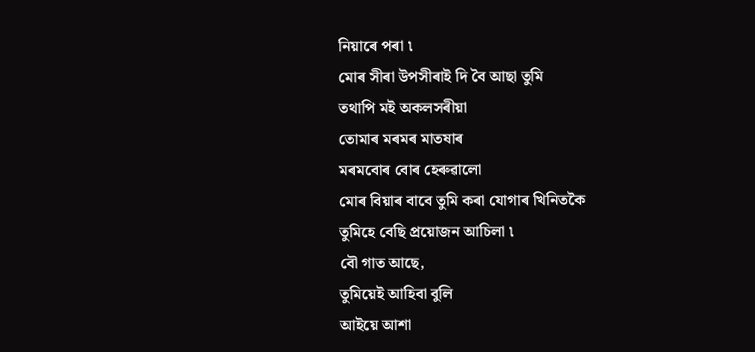নিয়াৰে পৰা ৷
মোৰ সীৰা উপসীৰাই দি বৈ আছা তুমি
তথাপি মই অকলসৰীয়া
তোমাৰ মৰমৰ মাতষাৰ
মৰমবোৰ বোৰ হেৰুৱালো
মোৰ বিয়াৰ বাবে তুমি কৰা যোগাৰ খিনিতকৈ
তুমিহে বেছি প্ৰয়োজন আচিলা ৷
বৌ গাত আছে,
তুমিয়েই আহিবা বুলি
আইয়ে আশা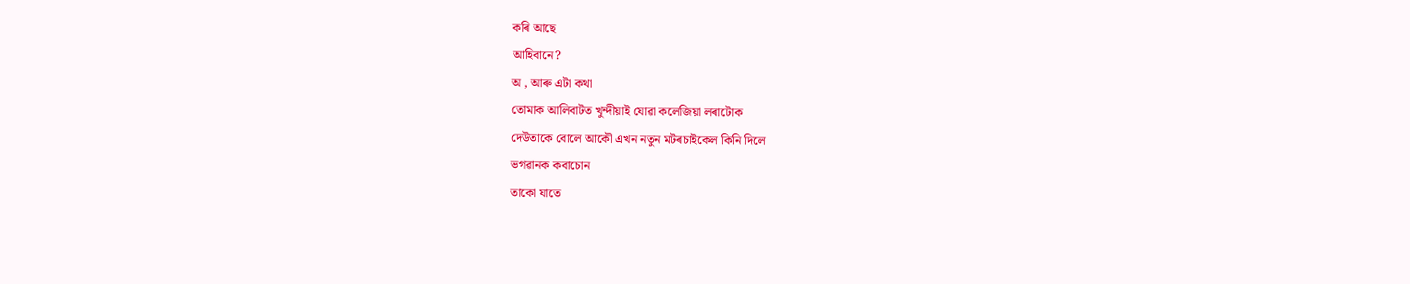কৰি আছে
আহিবানে?
অ , আৰু এটা কথা
তোমাক আলিবাটত খুন্দীয়াই যোৱা কলেজিয়া লৰাটোক
দেউতাকে বোলে আকৌ এখন নতুন মটৰচাইকেল কিনি দিলে
ভগৱানক কবাচোন
তাকো যাতে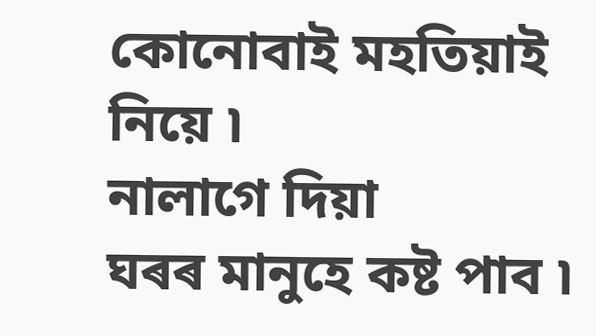কোনোবাই মহতিয়াই নিয়ে ৷
নালাগে দিয়া
ঘৰৰ মানুহে কষ্ট পাব ৷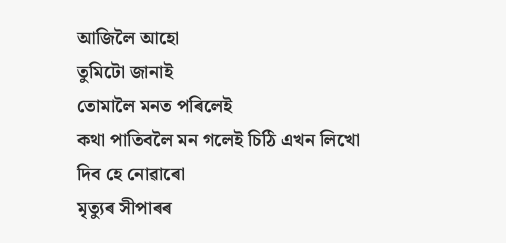আজিলৈ আহো
তুমিটো জানাই
তোমালৈ মনত পৰিলেই
কথা পাতিবলৈ মন গলেই চিঠি এখন লিখো
দিব হে নোৱাৰো
মৃত্যুৰ সীপাৰৰ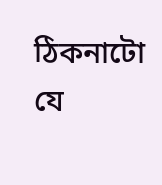ঠিকনাটো যে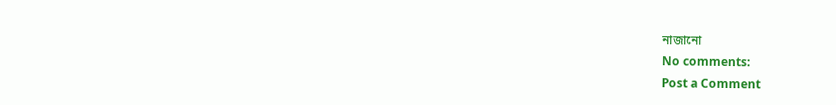নাজানো
No comments:
Post a Comment